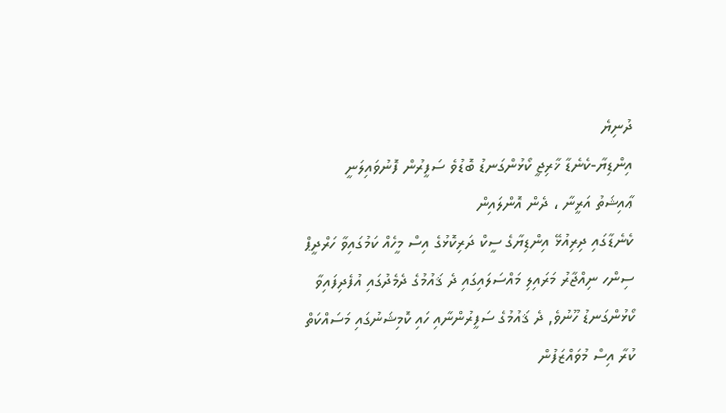ދުނިޔެ
އިންޑިޔާ-ކެނެޑާ ޚާރިޖީ ކޯޅުންގަނޑު ބޮޑުވެ ސަފީރުން ފޮނުވައިލަނީ
ޢާއިޝަތު އަރީނާ ، ދެން އޮންލައިން
ކެނެޑާގައި ދިރިއުޅޭ އިންޑިޔާގެ ސީކް ދަރިކޮޅުގެ އިސް މީހެއް ކަމުގައިވާ ހަރްދީޕް ސިންހ ނިއްޖާރު މަރައިލި މައްސަލައިގައި ދެ ޤައުމުގެ ދެމެދުގައި އުފެދިފައިވާ ކޯޅުންގަނޑު ހޫނުވެ, ދެ ޤައުމުގެ ސަފީރުންނާއި ހައި ކޮމިޝަނުގައި މަސައްކަތް ކުރާ އިސް މުވައްޒަފުން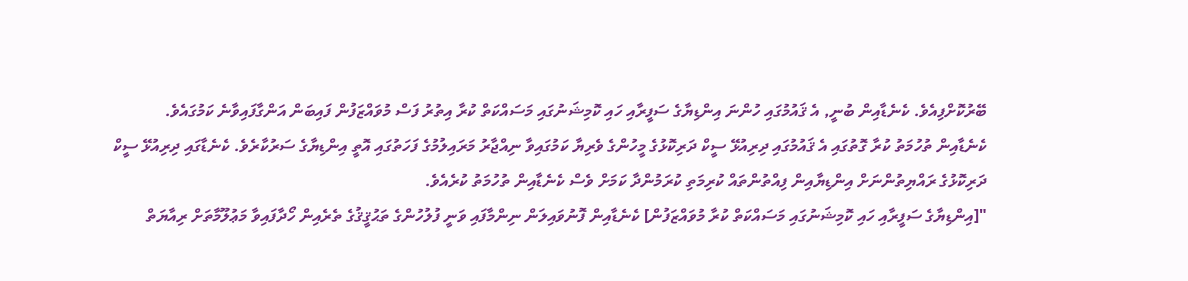ބޭރުކޮށްފިއެވެ. ކެނެޑާއިން ބުނީ, އެ ޤައުމުގައި ހުންނަ އިންޑިޔާގެ ސަފީރާއި ހައި ކޮމިޝަނުގައި މަސައްކަތް ކުރާ އިތުރު ފަސް މުވައްޒަފުން ފައިބަން އަންގާފައިވާނެ ކަމުގައެވެ.
ކެނެޑާއިން ތުހުމަތު ކުރާ ގޮތުގައި އެ ޤައުމުގައި ދިރިއުޅޭ ސީކް ދަރިކޮޅުގެ މީހުންގެ ވެރިޔާ ކަމުގައިވާ ނިއްޖާރު މަރައިލުމުގެ ފަހަތުގައި އޮތީ އިންޑިޔާގެ ސަރުކާރެވެ. ކެނެޑާގައި ދިރިއުޅޭ ސީކް ދަރިކޮޅުގެ ރައްޔިތުންނަށް އިންޑިޔާއިން ފިއްތުންތައް ކުރިމަތި ކުރަމުންދާ ކަމަށް ވެސް ކެނެޑާއިން ތުހުމަތު ކުރެއެވެ.
"[އިންޑިޔާގެ ސަފީރާއި ހައި ކޮމިޝަނުގައި މަސައްކަތް ކުރާ މުވައްޒަފުން] ކެނެޑާއިން ފޮނުވައިލަން ނިންމާފައި ވަނީ ފުލުހުންގެ ތަޙުޤީޤުގެ ތެރެއިން ހޯދާފައިވާ މަޢުލޫމާތަށް ރިއާޔަތް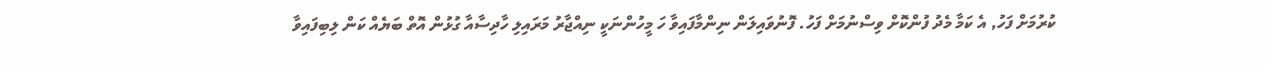ކުރުމަށް ފަހު, އެ ކަމާ މެދު ފުންކޮށް ވިސްނުމަށް ފަހު. ފޮނުވައިލަން ނިންމާފައިވާ ހަ މީހުންނަކީ ނިއްޖާރު މަރައިލި ހާދިސާއާ ގުޅުން އޮތް ބަޔެއް ކަން ލިބިފައިވާ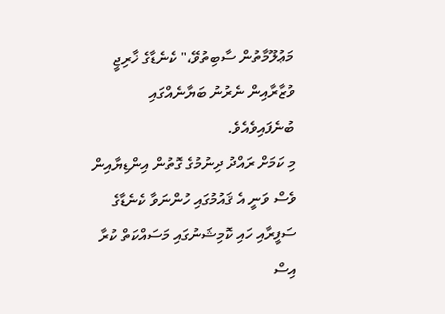މަޢުލޫމާތުން ސާބިތުވޭ،" ކެނެޑާގެ ޚާރިޖީ ވުޒާރާއިން ނެރުނު ބަޔާނެއްގައި ބުނެފައިވެއެވެ.
މި ކަމަށް ރައްދު ދިނުމުގެ ގޮތުން އިންޑިޔާއިން ވެސް ވަނީ އެ ޤައުމުގައި ހުންނަވާ ކެނެޑާގެ ސަފީރާއި ހައި ކޮމިޝަނުގައި މަސައްކަތް ކުރާ އިސް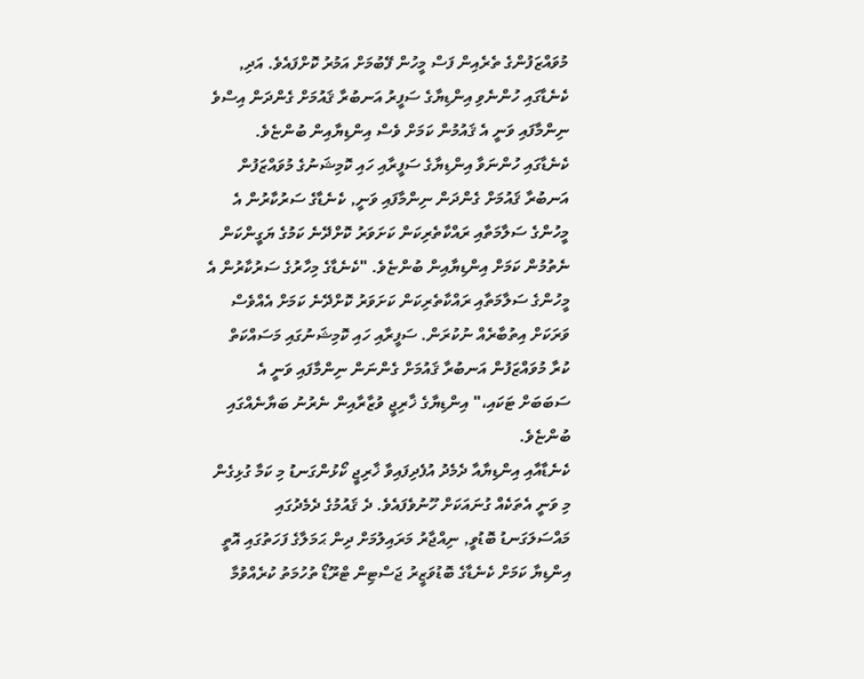މުވައްޒަފުންގެ ތެރެއިން ފަސް މީހުން ފޭބުމަށް އަމުރު ކޮށްފައެވެ. އަދި, ކެނެޑާގައި ހުންނެވި އިންޑިޔާގެ ސަފީރު އަނބުރާ ޤައުމަށް ގެންދަން އިސްވެ ނިންމާފައި ވަނީ އެ ޤައުމުން ކަމަށް ވެސް އިންޑިޔާއިން ބުންޏެވެ.
ކެނެޑާގައި ހުންނަވާ އިންޑިޔާގެ ސަފީރާއި ހައި ކޮމިޝަނުގެ މުވައްޒަފުން އަނބުރާ ޤައުމަށް ގެންދަން ނިންމާފައި ވަނީ, ކެނެޑާގެ ސަރުކާރުން އެ މީހުންގެ ސަލާމަތާއި ރައްކާތެރިކަން ކަށަވަރު ކޮށްދޭނެ ކަމުގެ ޔަގީންކަން ނެތުމުން ކަމަށް އިންޑިޔާއިން ބުންޏެވެ. "ކެނެޑާގެ މިހާރުގެ ސަރުކާރުން އެ މީހުންގެ ސަލާމަތާއި ރައްކާތެރިކަން ކަށަވަރު ކޮށްދޭނެ ކަމަށް އެއްވެސް ވަރަކަށް އިތުބާރެއް ނުކުރަން. ސަފީރާއި ހައި ކޮމިޝަނުގައި މަސައްކަތް ކުރާ މުވައްޒަފުން އަނބުރާ ޤައުމަށް ގެންނަން ނިންމާފައި ވަނީ އެ ސަބަބަށް ޓަކައި،" އިންޑިޔާގެ ޚާރިޖީ ވުޒާރާއިން ނެރުނު ބަޔާނެއްގައި ބުންޏެވެ.
ކެނެޑާއާއި އިންޑިޔާއާ ދެމެދު އުފެދިފައިވާ ޚާރިޖީ ކޯޅުންގަނޑު މި ކަމާ ގުޅިގެން މި ވަނީ އެތަކެއް ގުނައަކަށް ހޫނުވެފައެވެ. ދެ ޤައުމުގެ ދެމެދުގައި މައްސަލަގަނޑު ބޮޑުވީ, ނިއްޖާރު މަރައިލުމަށް ދިން ޙަމަލާގެ ފަހަތުގައި އޮތީ އިންޑިޔާ ކަމަށް ކެނެޑާގެ ބޮޑުވަޒީރު ޖަސްޓިން ޓްރޫޑޯ ތުހުމަތު ކުރެއްވުމާ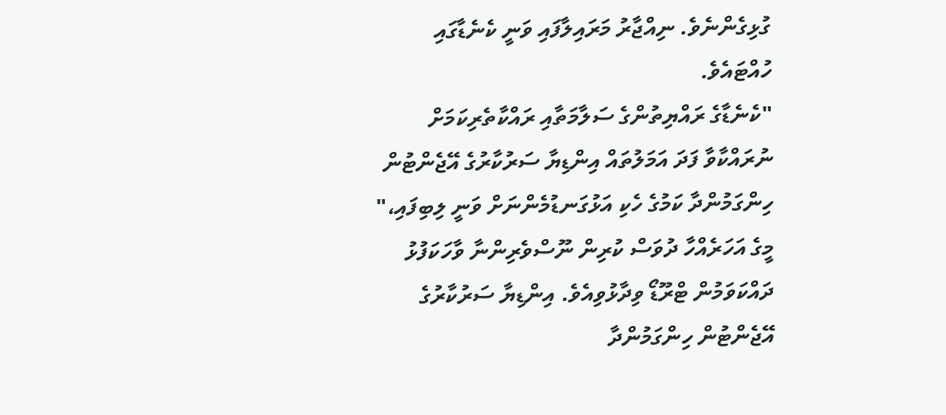ގުޅިގެންނެވެ. ނިއްޖާރު މަރައިލާފައި ވަނީ ކެނެޑާގައި ހުއްޓައެވެ.
"ކެނެޑާގެ ރައްޔިތުންގެ ސަލާމަތާއި ރައްކާތެރިކަމަށް ނުރައްކާވާ ފަދަ އަމަލުތައް އިންޑިޔާ ސަރުކާރުގެ އޭޖެންޓުން ހިންގަމުންދާ ކަމުގެ ހެކި އަޅުގަނޑުމެންނަށް ވަނީ ލިބިފައި،" މީގެ އަހަރެއްހާ ދުވަސް ކުރިން ނޫސްވެރިންނާ ވާހަކަފުޅު ދައްކަވަމުން ޓްރޫޑޯ ވިދާޅުވިއެވެ. އިންޑިޔާ ސަރުކާރުގެ އޭޖެންޓުން ހިންގަމުންދާ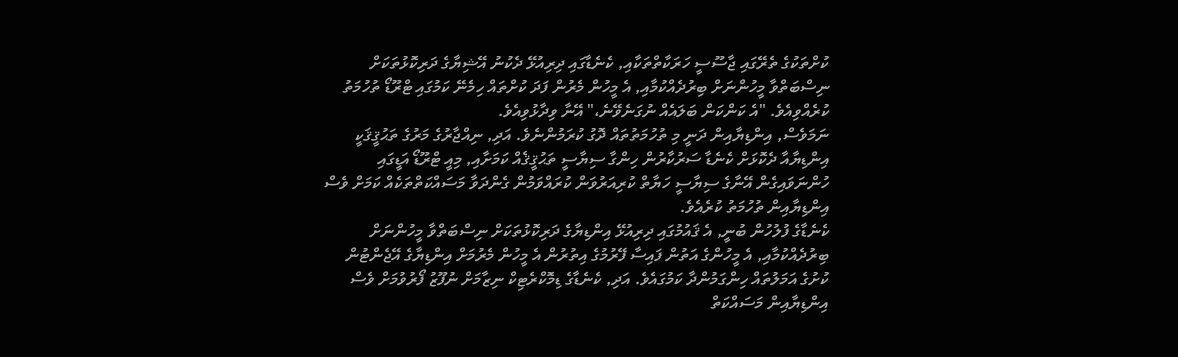ކުށްތަކުގެ ތެރޭގައި ޖާސޫސީ ހަރަކާތްތަކާއި, ކެނެޑާގައި ދިރިއުޅޭ ދެކުނު އޭޝިޔާގެ ދަރިކޮޅުތަކަށް ނިސްބަތްވާ މީހުންނަށް ބިރުދެއްކުމާއި, އެ މީހުން މެރުން ފަދަ ކުށްތައް ހިމެނޭ ކަމުގައި ޓްރޫޑޯ ތުހުމަތު ކުރެއްވިއެވެ. "އެ ކަންކަން ބަލައެއް ނުގަނެވޭނެ،" އޭނާ ވިދާޅުވިއެވެ.
ނަމަވެސް, އިންޑިޔާއިން ދަނީ މި ތުހުމަތުތައް ދޮގު ކުރަމުންނެވެ. އަދި, ނިއްޖާރުގެ މަރުގެ ތަޙުޤީޤަކީ އިންޑިޔާއާ ދެކޮޅަށް ކެނެޑާ ސަރުކާރުން ހިންގާ ސިޔާސީ ތަޙުޤީޤެއް ކަމަށާއި, މިއީ ޓްރޫޑޯ އަޑީގައި ހުންނަވައިގެން އޭނާގެ ސިޔާސީ ހަޔާތް ކުރިއަރުވަން ކުރައްވަމުން ގެންދަވާ މަސައްކަތްތަކެއް ކަމަށް ވެސް އިންޑިޔާއިން ތުހުމަތު ކުރެއެވެ.
ކެނެޑާގެ ފުލުހުން ބުނީ, އެ ޤައުމުގައި ދިރިއުޅޭ އިންޑިޔާގެ ދަރިކޮޅުތަކަށް ނިސްބަތްވާ މީހުންނަށް ބިރުދެއްކުމާއި, އެ މީހުންގެ އަތުން ފައިސާ ފޭރުމުގެ އިތުރުން އެ މީހުން މެރުމަށް އިންޑިޔާގެ އޭޖެންޓުން ކުށުގެ އަމަލުތައް ހިންގަމުންދާ ކަމުގައެވެ. އަދި, ކެނެޑާގެ ޑިމޮކްރެޓިކް ނިޒާމަށް ނުފޫޒު ފޯރުވުމަށް ވެސް އިންޑިޔާއިން މަސައްކަތް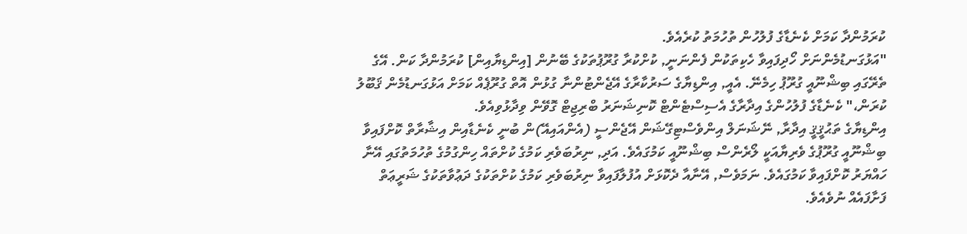ކުރަމުންދާ ކަމަށް ކެނެޑާގެ ފުލުހުން ތުހުމަތު ކުރެއެވެ.
"އަޅުގަނޑުމެންނަށް ހޯދިފައިވާ ހެކިތަކުން ފެންނަނީ, ކުށްކުރާ ގުރޫޕުތަކުގެ ބޭނުން [އިންޑިޔާއިން] ކުރަމުންދާ ކަން. އޭގެ ތެރޭގައި ބިޝްނޫއީ ގުރޫޕު ހިމެނޭ. އެއީ, އިންޑިޔާގެ ސަރުކާރާގެ އޭޖެންޓުންނާ ގުޅުން އޮތް ގުރޫޕެއް ކަމަށް އަޅުގަނޑުމެން ޤަބޫލު ކުރަން،" ކެނެޑާގެ ފުލުހުންގެ އިދާރާގެ އެސިސްޓެންޓް ކޮނިޝަނަރު ބްރިޖިޓް ގޮވޭން ވިދާޅުވިއެވެ.
އިންޑިޔާގެ ތަޙުޤީޤީ އިދާރާ, ނޭޝަނަލް އިންވެސްޓިގޭޝަން އޭޖެންސީ (އެންއައިއޭ)ން ބުނީ ކެނެޑާއިން އިޝާރާތް ކޮށްފައިވާ ބިޝްނޫއީ ގުރޫޕުގެ ވެރިޔާއަކީ ލޯރެންސް ބިޝްނޫއީ ކަމުގައެވެ. އަދި, ނިރުބަވެރި ކަމުގެ ކުށްތައް ހިންގުމުގެ ތުހުމަތުގައި އޭނާ ހައްޔަރު ކޮށްފައިވާ ކަމުގައެވެ. ނަމަވެސް, އޭނާއާ ދެކޮޅަށް އުފުލާފައިވާ ނިރުބަވެރި ކަމުގެ ކުށްތަކުގެ ދަޢުވާތަކުގެ ޝަރީޢަތް ފަށާފައެއް ނުވެއެވެ.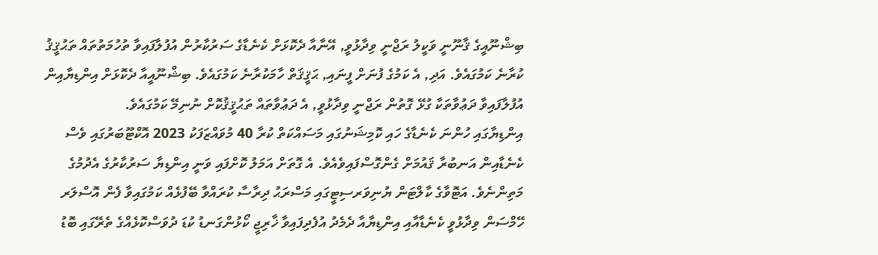ބިޝްނޫއީގެ ޤާނޫނީ ވަކީލު ރަޖްނީ ވިދާޅުވީ, އޭނާއާ ދެކޮޅަށް ކެނެޑާގެ ސަރުކާރުން އުފުލާފައިވާ ތުހުމަތުތައް ތަޙުޤީޤު ކުރާނެ ކަމުގައެވެ. އަދި, އެ ކަމުގެ ފުނަށް ފީނައި, ޙަޤީޤަތް ހާމަކުރާނެ ކަމުގައެވެ. ބިޝްނޫއީއާ ދެކޮޅަށް އިންޑިޔާއިން އުފުލާފައިވާ ދަޢުވާތަކާ ގުޅޭ ގޮތުން ރަޖްނީ ވިދާޅުވީ, އެ ދަޢުވާތައް ތަޙުޤީޤުކޮށް ނުނިމޭ ކަމުގައެވެ.
އިންޑިޔާގައި ހުންނަ ކެނެޑާގެ ހައި ކޮމިޝަނުގައި މަސައްކަތް ކުރާ 40 މުވައްޒަފަކު 2023 އޮކްޓޫބަރުގައި ވެސް ކެނެޑާއިން އަނބުރާ ޤައުމަށް ގެންގޮސްފައިވެއެވެ. އެ ގޮތަށް އަމަލު ކޮށްފައި ވަނީ އިންޑިޔާ ސަރުކާރުގެ އެދުމުގެ މަތިންނެވެ. އަޓޮވާގެ ކާލްޓަން ޔުނިވަރސިޓީގައި މަސްރަޙު ދިރާސާ ކުރައްވާ ބޭފުޅެއް ކަމުގައިވާ ފެން އޮސްލަރ ހޭމްސަން ވިދާޅުވީ ކެނެޑާއާއި އިންޑިޔާއާ ދެމެދު އުފެދިފައިވާ ޚާރިޖީ ކޯޅުންގަނޑު ކުޑަ ދުވަސްކޮޅެއްގެ ތެރޭގައި ބޮޑު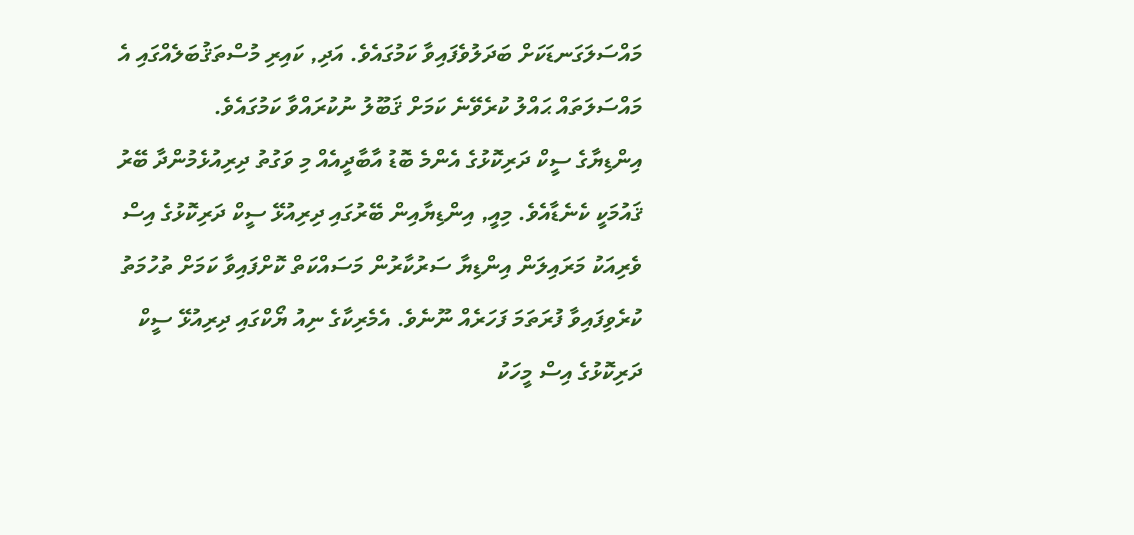މައްސަލަގަނޑަކަށް ބަދަލުވެފައިވާ ކަމުގައެވެ. އަދި, ކައިރި މުސްތަޤުބަލެއްގައި އެ މައްސަލަތައް ޙައްލު ކުރެވޭނެ ކަމަށް ޤަބޫލު ނުކުރައްވާ ކަމުގައެވެ.
އިންޑިޔާގެ ސީކް ދަރިކޮޅުގެ އެންމެ ބޮޑު އާބާދީއެއް މި ވަގުތު ދިރިއުޅެމުންދާ ބޭރު ޤައުމަކީ ކެނެޑާއެވެ. މިއީ, އިންޑިޔާއިން ބޭރުގައި ދިރިއުޅޭ ސީކް ދަރިކޮޅުގެ އިސް ވެރިއަކު މަރައިލަން އިންޑިޔާ ސަރުކާރުން މަސައްކަތް ކޮށްފައިވާ ކަމަށް ތުހުމަތު ކުރެވިފައިވާ ފުރަތަމަ ފަހަރެއް ނޫނެވެ. އެމެރިކާގެ ނިއު ޔޯކްގައި ދިރިއުޅޭ ސީކް ދަރިކޮޅުގެ އިސް މީހަކު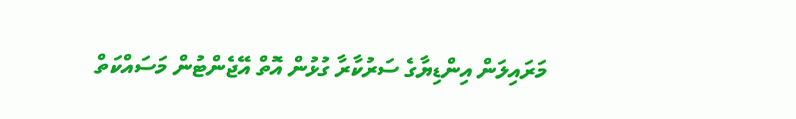މަރައިލަން އިންޑިޔާގެ ސަރުކާރާ ގުޅުން އޮތް އޭޖެންޓުން މަސައްކަތް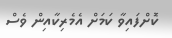ކޮށްފައިވާ ކަމަށް އެމެރިކާއިން ވެސް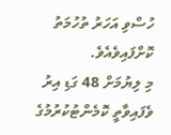ހުސްވި އަހަރު ތުހުމަތު ކޮށްފައިވެއެވެ.
މި ލިޔުމަށް 48 ގަޑި އިރު ވެފައިވާތީ ކޮމެންޓުކުރުމުގެ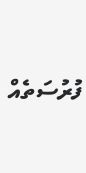ފުރުސަތެއް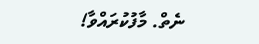ނެތް. މާފުކުރައްވާ!